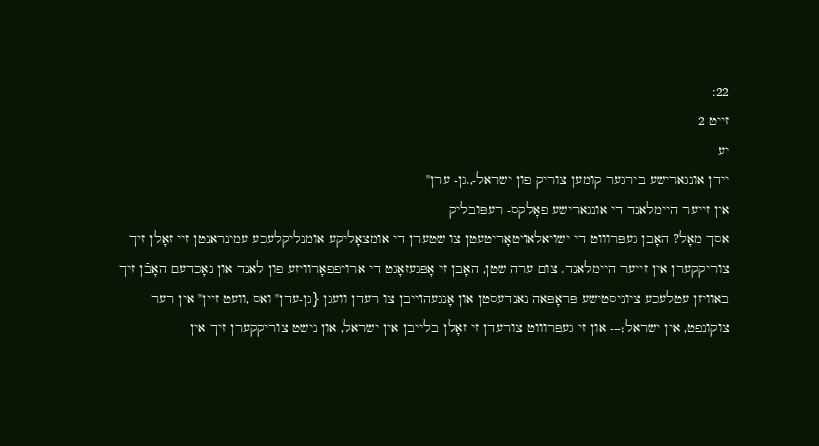22:
זייט 2
יע
יידן אונגארישע בירגער קומען צוריק פון ישראל-,.גן- ערן"
אין זייער היימלאנד די אונגארישע פאָלקס- רעפּובליק
אסך מאָל? האָבן געפּרוווט די ישויאלאױטאָריטעטן צו שטערן די אומצאָליקע אומנליקלעכע עמינראנטן זיי זאָלן זיך צוריקקערן אין זייער היימלאנד. צום ערה שטן, האָבן זי אָפּגעזאָגט די ארויפפאָרוויזע פון לאנד און נאָכדעם האָבֿן זיך באוויזן עטלעכע ציוניסטישע פּראָפּאה נאנדעסטן און אָנגעהױיבן צו רעדן וועגן {גן-עדן" ואס ,וועט זיין" אין רער צוקונפט, אין ישראל;--- און זי געפּרוווט צורעדן זי זאָלן בלייבן אין ישראל, און נישט צוריקקערן זיך אין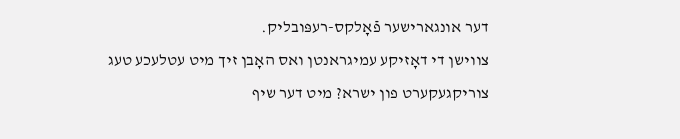דער אונגארישער פֿאָלקס-רעפּובליק.
צווישן די דאָזיקע עמיגראנטן ואס האָבן זיך מיט עטלעכע טעג צוריקגעקערט פון ישרא? מיט דער שיף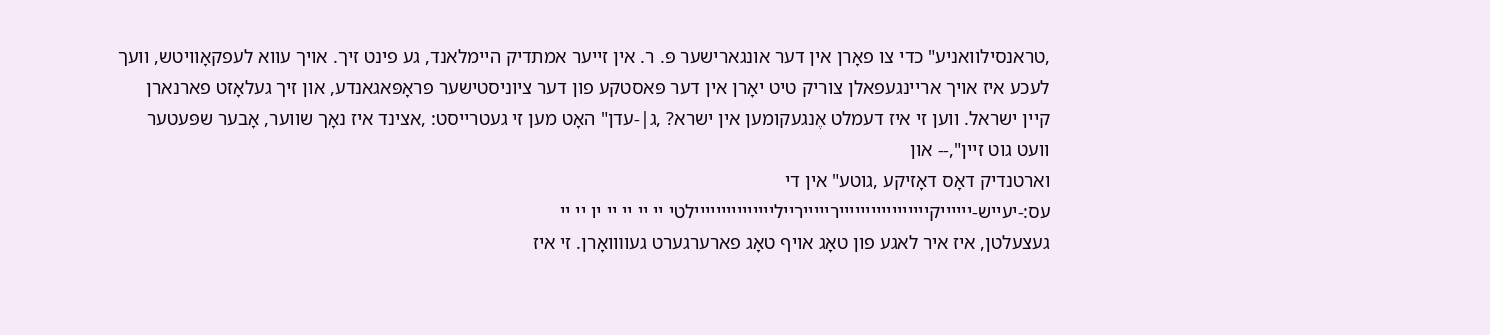,טראנסילוואניע" כדי צו פאָרן אין דער אונגארישער פּ. ר. אין זייער אמתדיק היימלאנד, גע פינט זיך. אויך עווא לעפקאָוויטש, וועך לעכע איז אויך אריינגעפאלן צוריק טיט יאָרן אין דער פּאסטקע פון דער ציוניסטישער פּראָפּאגאנדע, און זיך געלאָזט פארנארן קיין ישראל. ווען זי איז דעמלט אֶנגעקומען אין ישרא? ,ג|-עדן" האָט מען זי געטרייסט: ,אצינד איז נאָך שווער, אָבער שפּעטער וועט גוט זיין",-- און
וארטנדיק דאָס דאָזיקע ,גוטע" אין די
עס:-יעייש-ייייייקיייייייייייייייייריייייריילייייייייייייייילטי יי יי יי יי יו יי יי
געצעלטן, איז איר לאגע פון טאָג אויף טאָג פארערגערט געוװואָרן. זי איז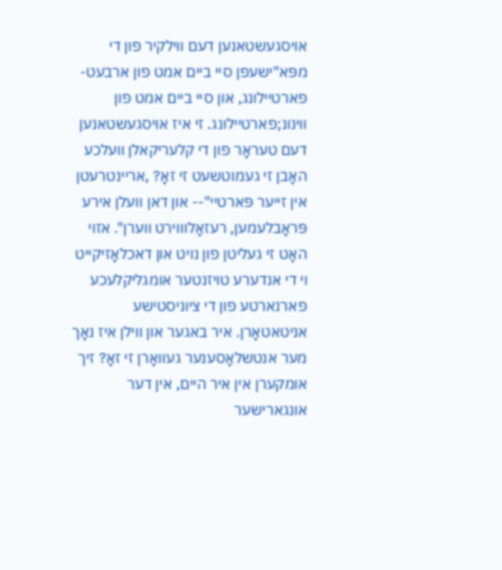אויסגעשטאנען דעם ווילקיר פון די מפּא"ישעפן סיי ביים אמט פון ארבעט-פארטיילונג, און סיי ביים אמט פון ווינונ;פארטיילונג. זי איז אויסגעשטאנען דעם טעראָר פון די קלעריקאלן וועלכע האָבן זי געמוטשעט זי זאָ? ,אריינטרעטן אין זייער פּארטיי"-- און דאן וועלן אירע פּראָבלעמען, רעזאָלװוירט ווערן". אזוי האָט זי געליטן פון נויט און דאכלאָזיקייט וי די אנדערע טויזנטער אומגליקלעכע פארנארטע פון די ציוניסטישע אניטאטאָרן. איר באגער און ווילן איז נאָך מער אנטשלאָסענער געוואָרן זי זאָ? זיך אומקערן אין איר היים, אין דער אונגארישער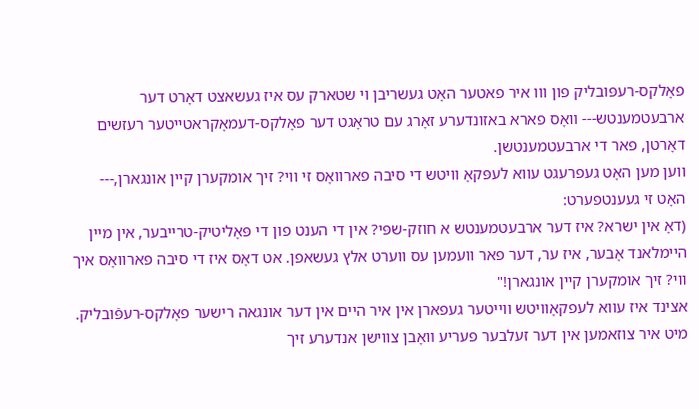פאָלקס-רעפּובליק פון ווו איר פאטער האָט געשריבן וי שטארק עס איז געשאצט דאָרט דער ארבעטמענטש--- װאָס פארא באזונדערע זאָרג עם טראָגט דער פאָלקס-דעמאָקראטייטער רעזשים דאָרטן, פאר די ארבעטמענטשן.
ווען מען האָט געפרעגט עווא לעפּקאָ וויטש די סיבה פארוואָס זי ווי? זיך אומקערן קיין אונגארן,--- האָט זי געענטפערט:
(דאָ אין ישרא? איז דער ארבעטמענטש א חוזק-שפּי? אין די הענט פון די פּאָליטיק-טרייבער, אין מיין היימלאנד אָבער, איז ער, דער פאר וועמען עס ווערט אלץ געשאפן. אט דאָס איז די סיבה פארוואָס איך ווי? זיך אומקערן קיין אונגארן!"
אצינד איז עווא לעפקאָוויטש ווייטער געפארן אין איר היים אין דער אונגאה רישער פאָלקס-רעפּֿובליק. מיט איר צוזאמען אין דער זעלבער פעריע װאָבן צווישן אנדערע זיך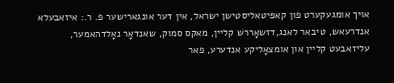אויך אומגעקערט פון קאפּיטאליסטישן ישראל, אין דער אונגארישער פ. ר.: איזאבעלא אנדרעאש, טיבאר לאנג,דזשאָררשׁ קליין, מאקס סמוק, שאנדאָר נאָלדהאמער, עליזאבעט קליין און אומצאָליקע אנדערע, פאר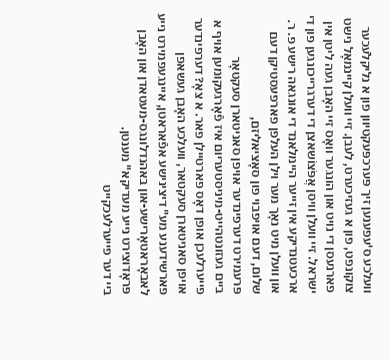וועלכע ס'עפענען זיך פּערכפּעקטיוון פון א נליקלֿעכער צוקונפט, פון א געזיכערט, לעבן. זיי וועלן קיינמאָל נישט פארנעסן די נויט און הונגער וואָס זיי האָבן געה ליטן אין ישראל. זיי וועלן וויסן אֲפֹּצוֹשאצן די דערגרייכונגען פון די ארכעטנדיקע אין זייער היימלאנד די אונגאה רישע פ. ר. און וועלן מיט נאָך מער וילן העלפן פארפעסטיקן דעם שלום, דעם אויפבוי פון סאָציאליזם,
פּרעמירט דערפינדער אויפן סאניטארן סעקטאָר
ביים געזונטהייט-מיניסטעריום איז פֿאָרגעקומען אויף א פייערלעכן אופן דאָס פארטיילן פאר. א צאָ? דערפינדער אויפן סאניטארן סעקטאר, וועלכע האָבן געשאפן פארשידענע מע" דיצינישע אפֿאראטן, איינגעפמירט נייע לאבאָראטאָרישע-און באהנדלונגס-מעטאדן און האָבן פּראָדוצירט נייע מעדיקא" מענטן.
ביי דער פייערלעכקייט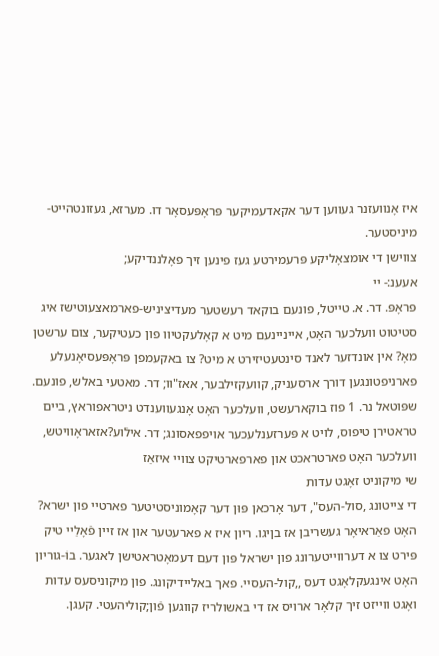איז אָנוועזנר געווען דער אקאדעמיקער פּראָפּעסאָר דו. מערזא, געזונטהייט-מיניסטער.
צווישן די אומצאָליקע פּרעמירטע געז פינען זיך פאָלננדיקע;
אעענ:- יי
פּראָפּ. דר. א. טייטל, פונעם בוקאד רעשטער מעדיציניש-פארמאצעוטישז איג סטיטוט וועלכער האָט, אייניינעם מיט א קאָלעקטיוו פון כעטיקער, צום ערשטן מאָ? אין אונדזער לאנד סינטעטיזירט א מיט? צו באקעמפן פּראָפּעסיאָנעלע פארניפטונגען דורך ארסעניק, קוועקזילבער, אאז"וו; דר. מאטעי באלש, פונעם. שפּוטאל נר. 1 פוז בוקארעשט, וועלכער האָט אָנגעווענדט ניטראפוראץ, ביים טראטירן טיפוס, לויט א פּערזענלעכער אויפפאסונג; דר. אילֿוע?אזאראָוויטש, וועלכער האָט פארטראכט און פארפארטיקט צוויי איזאַז
שי מיקוניט זאָגט עדות
די צייטונג ,סול-העס", דער אָרכאן פּוּן דער קאָמוניסטיטער פארטיי פון ישרא? האָט פאַראיאָר געשריבן אז בןיגו. ריון איז א פארעטער און אז זיין פֿאָלַיי טיק פּירט צו א דערווייטערונג פון ישראל פּון דעם דעמאָטראטישן לאגער. בוֹּ-גוריון האָט אינגעקלאָגט דעס ,,קול-העסײ. פאך באליידיקונג. פון מיקוניסעס עדות ואָגט ווייזט זיך קלאָר ארויס אז די באשולריז קווגען פֿון;קוליהעטי. קעגן.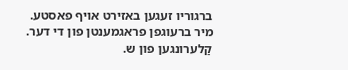ברגוריו זעגען באזירט אויף פאסטע.
מיר ברעוגפן פראגמענטן פון די דער. קַלערונגען פון ש.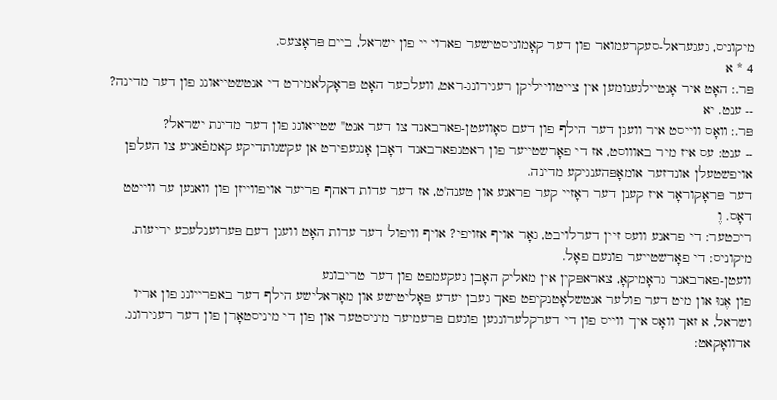מיקוניס, געגעראל-סעקרעמואר פון דער קאָמוניסטישער פארוי יי פון ישראל, ביים פּראָצעס.
4 * א
פּר.: האָט איר אָנטיילגענומען אין צייטווייליקן רעגירונג-ראט, וועלכער האָט פּראָקלאמירט די אנטשטייאונג פון דער מדינה?
-- ענט. יא
פּר.: װאָס ווייסט איר וועגן דער הילף פון דעם סאָוועטן-פארבאנד צו דער אנט" שטייאונג פון דער מדינת ישראל?
-- ענט: עס איז מיר באוווסט, אז די פאָרשטייער פון ראטנפארבאנד דאָבן אָנגעפירט אן עקשנותדיקע קאמפֿאניע צו העלפן אויפשטעלן אונדזער אומאָפּהענגיקע מדינה.
דער פּראָקוראָר איז קענן דער ראָזיי קער פראנע און טענה'ט, אז דער עדות דאהף פריער אויפווייזן פון וואנען ער ווייטט דאָס. וֶ
ריכטער: די פראנע וועס זיין דערלויבט, גאָר אויף אזויפי? אויף וויפול דער עדות האָט וועגן דעם פּערוענלעכע יריעות.
מיקוניס: די פאָרשטייער פונעם פאָל.
וועטן-פארבאנר גראָמיקאָ, צאראפּקין אין מאליק האָבן געקעמפט פון דער טריבונע
פון אֶנוּ און מיט דער פולער אנטשלאָטנקיפט פאך געבן יעדע פּאָליטישע און מאָראלישע הילף דער באפרייונג פון אריו ושראל, א זאך וואָס איך ווייס פון די דערקלערונגען פונעם פּרעמיער מיניסטער און פון די מיניסטאָרן פון דער רעגירונג.
אדוואָקאט: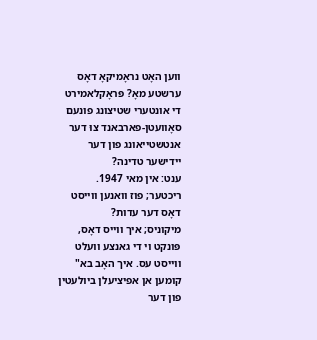ווען האָט נראָמיקאָ דאָס ערשטע מאָ? פּראָקלאמירט די אונטערי שטיצונג פונעם סאָוועטן-פארבאנד צוּ דער אנטשטייאונג פון דער יידישער טדינה?
ענט: אין מאי 1947.
ריכטער; פוז וואנען ווייסט דאָס דער עדות?
מיקוניס; איך ווייס דאָס, פּונקט וי די גאנצע וועלט ווייסט עס. איך האָב בא" קומען אן אפיציעלן ביולעטין פון דער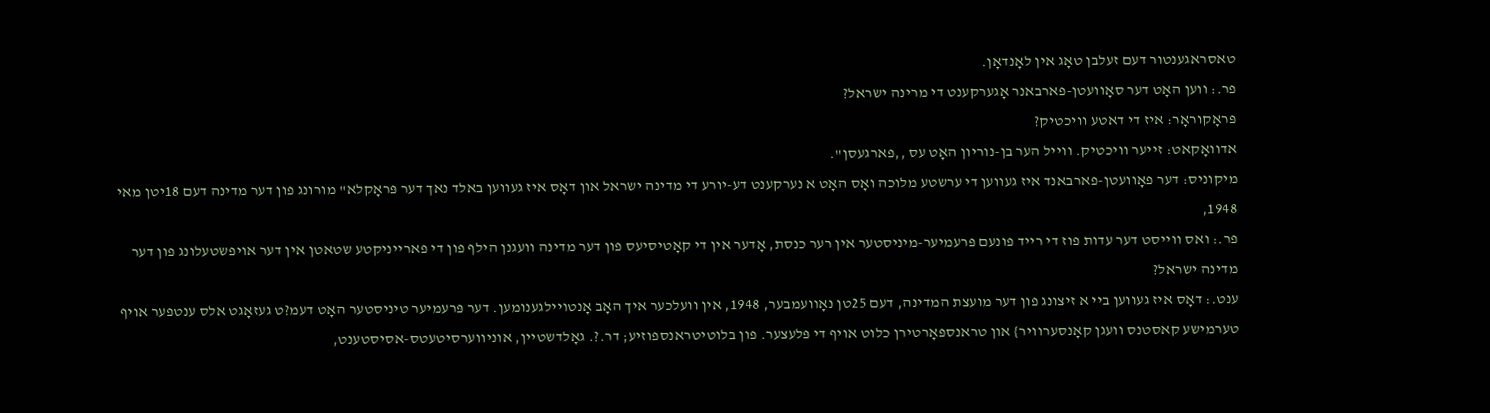טאסראגענטור דעם זעלבן טאָג אין לאָנדאָן.
פר.: ווען האָט דער סאָוועטן-פארבאנר אָגערקענט די מרינה ישראל?
פּראָקוראָר: איז די דאטע וויכטיק?
אדוואָקאט: זייער וויכטיק. ווייל הער בן-נוריון האָט עס ,,פארגעסן".
מיקוניס: דער פאָוועטן-פארבאנד איז געווען די ערשטע מלוכה ואָס האָט א נערקענט דע-יורע די מדינה ישראל און דאָס איז געווען באלד נאך דער פּראָקלא" מורונג פון דער מדינה דעם 18יטן מאי 1948,
פר.: ואס ווייסט דער עדות פוז די רייד פונעם פּרעמיער-מיניסטער אין רער כנסת, אָדער אין די קאָטיסיעס פון דער מדינה וועגנן הילף פון די פארייניקטע שטאטן אין דער אויפשטעלונג פון דער מדינה ישראל?
ענט.: דאָס איז געווען ביי א זיצונג פון דער מועצת המדינה, דעם 25טן נאָװעמבער, 1948, אין וועלכער איך האָב אָנטױילגענומען. דער פּרעמיער טיניסטער האָט דעמ?ט געזאָגט אלס ענטפער אויף
טערמישע קאסטנס וועגן קאָנסערוויר} און טראנספּאָרטירן כלוט אויף די פּלעצער. פון בלוטיטראנספוזיע; דר.?. גאָלדשטיין, אוניווערסיטעטס-אסיסטענט,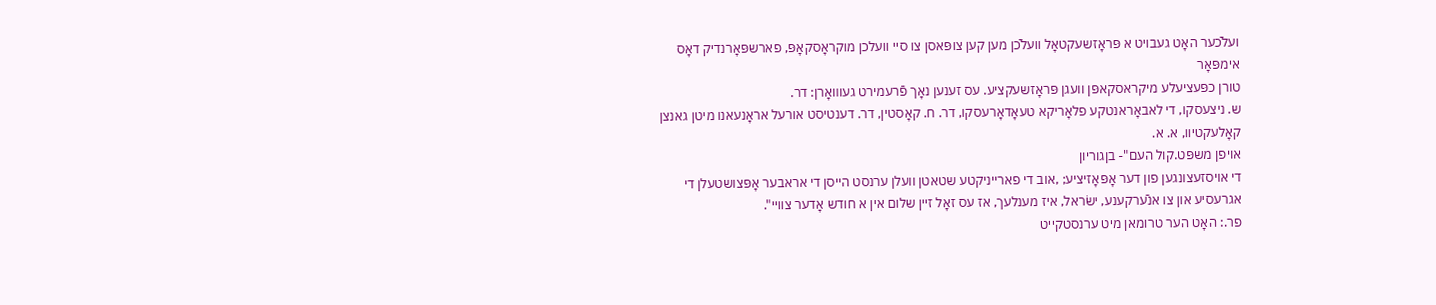ועלֿכער האָט געבויט א פּראָזשעקטאָל וועלֿכן מען קען צופּאסן צו סיי וועלכן מוקראָסקאָפּ, פארשפּאָרנדיק דאָס אימפּאָר
טורן כפּעציעלע מיקראסקאפּן וועגן פּראָזשעקציע. עס זענען נאָך פֿרעמירט געוװאָרן: דר.
ש. ניצעסקו, די לאבאָראנטקע פלאָריקא טעאָדאָרעסקו, דר. ח. קאָסטין, דר. דענטיסט אורעל אראָנעאנו מיטן גאנצן קאָלעקטיוו, א. א.
אויפן משפּט.קול העם"- בןגוריון
די אויסזעצונגען פון דער אָפּאָזיציע; ,אוב די פארייניקטע שטאטן וועלן ערנסט הייסן די אראבער אָפּצושטעלן די אגרעסיע און צו אנֿערקענע, ישׂראל, איז מענלעך, אז עס זאָל זיין שלום אין א חודש אָדער צוויי".
פר.: האָט הער טרומאן מיט ערנסטקייט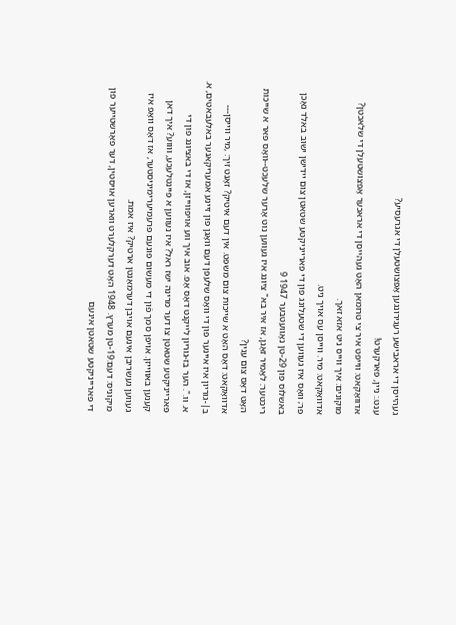געהייסן די אראבישע רעגירונגען אָפּצושטעלן די אגרעסיע?
ענט.: ניין, פארקערט!
אדוואָקאט: ווייפט איר צי טרומאן האָט געהייסן די אראכער אָפּצושטעלן די שלאכטן?
מוקונים: איך ווייס ניט אזא זאך.
אדוואָקאט: מיר. ווייסן עס אויך ניט.
פר; װאָס איז געווען די שטעלונג פון די פארייניקטע שטאטן צום יידישן ישוב באלד נאָכן באשלוס פון 29-טן נאָוועטבער 1947 9
ריכטער: לאָמיר זאָגן, אז איר בא" ציונג איז געווען נוט אָרער שלעכט--װאָס פאר א שייכות האָט דאָס צום ענין?
אדוואָקאט: דאָס האָט א שייכות צום משפּט. אין דעם איטיק? זאָנט זיך: ,מיר ווייסן--- ב|-גוריון איז איינער פון די װאָס שלעפּן דעם וואָגן פון זיינע אמעריקאנער באלעבאטים, א. א. וו.". הער בז-גוריון לייקנט דאָס אָפּ. אוב איך ווע אויפווייזן, אז די באציונג פון די פארייניקטע שטאטן צו דער מרינה ישז ראל? איז נעווען א פיינטלעכע, וװוע? איך דאן קענען באווייזן. אויפן סמך פֿון די מעשום פונעם פרעמיערימיניסטער, אז דאָס װאָפ איז געווען געשריבן אינעם אויבן דערמאַנטן ארטיק? איז אמת.
מיקוניס: דעם:19-טן מערץ. 1948 האָט דערקלערט ווארען אויסטין, דער פאָרשטייער פון די פארייניקטע שטאטן אינעם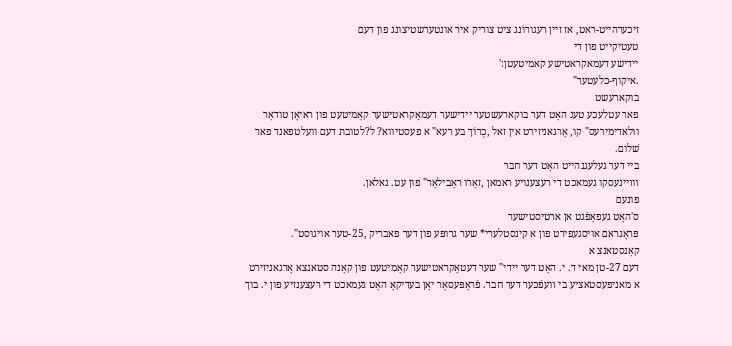זיכערהייט-ראט, אז זיין רעגורוֹנג ציט צוריק איר אונטערשטיצונג פון דעם
טעטיקייט פון די
יידישע דעמאקראטישע קאמיטעטן:'
.איקוף-כלעטער"
בוקארעשט
פאר עטלעכע טעג האָט דער בוקארעשטער יידישער דעמאָקראטישער קאָמיטעט פון ראיאָן טודאָר וולאדימירעס" קו, אָרגאניזירט אין זאל ,כְרוֹך בע רעא" א פעסטיווא? ל?לטובת דעם וועלטפאנד פאר שׁלום.
ביי דער געלעגנהייט האָט דער חבר
װױינעסקו געמאכט די רעצענויע ראמאן ,זאָרו ראָבילאָר" פון עט. גאלאן.
פונעם
ס'האָט געפאָפֿגט אן ארטיסטישער
פּראָגראם אויסגעפירט פון א קינסטלערי* שער גרופּע פון דער פאבריק ,25-טער אויגוסט".
קאָנסטאנצ א
דעם 27-טן מאי ד. י. האָט דער יידי" שער דעטאָקראטישער קאָמיטעט פון קאָנה סטאנצא אָרגאניזירט א מאניפעסטאציע בי װעפֿכער דער חבר. פֿראָפּעסאָר יאָן בעדיקאָ האָט געמאכט די רעצענזיע פון י. בוך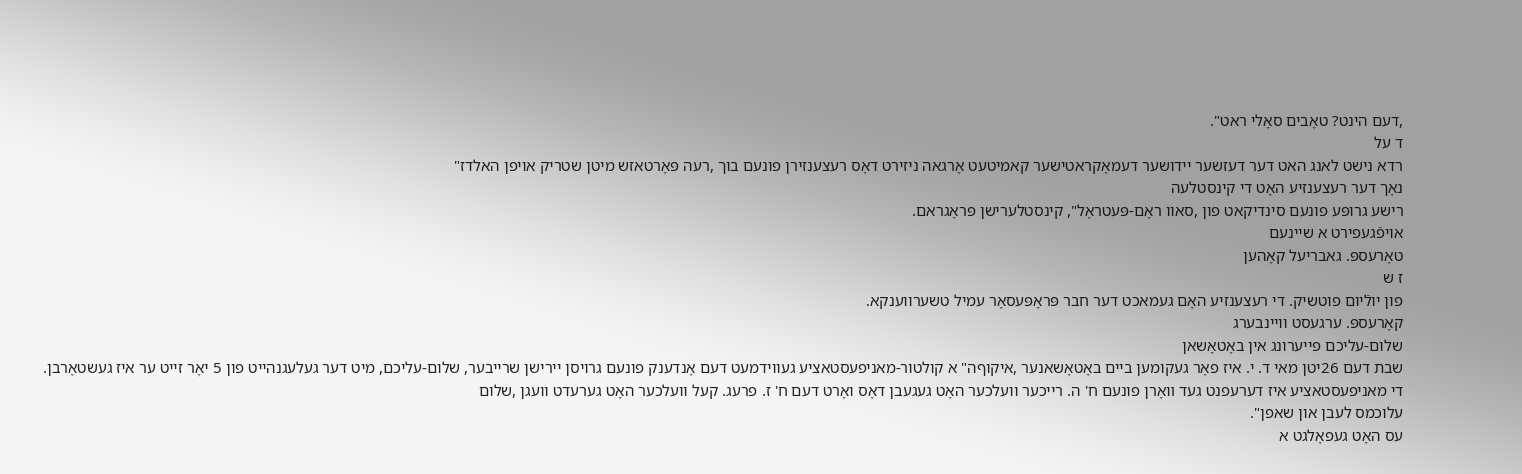,דעם הינט? טאָבים סאָלי ראט".
ד על
רדא נישט לאנג האט דער דעזשער יידושער דעמאָקראטישער קאמיטעט אָרגאה ניזירט דאָס רעצענזירן פונעם בוך ,רעה פּאָרטאזש מיטן שטריק אויפן האלדז"
נאָך דער רעצענזיע האָט די קינסטלעה
רישע גרופּע פונעם סינדיקאט פון ,סאוו ראָם-פּעטראָל", קינסטלערישן פּראָגראם.
אויפֿגעפירט א שיינעם
טאָרעספּ. גאבריעל קאָהען
ז ש
פון יולֿיום פוטשיק. די רעצענזיע האָם געמאכט דער חבר פּראָפּעסאָר עמיל טשערווענקא.
קאָרעספּ. ערגעסט וויינבערג
שלום-עליכם פייערונג אין באָטאָשאן
שבת דעם 26יטן מאי ד. י. איז פאָר געקומען ביים באָטאָשאנער ,איקוףה" א קולטור-מאניפעסטאציע געווידמעט דעם אָנדענק פונעם גרויסן יירישן שרייבער, שלום-עליכם, מיט דער געלעגנהייט פון 5 יאָר זייט ער איז געשטאָרבן.
די מאניפעסטאציע איז דערעפנט געד װאָרן פונעם ח' ה. רייכער וועלכער האָט געגעבן דאָס ואָרט דעם ח' ז. פרעג. קעל וועלכער האָט גערעדט וועגן ,שלום
עלוכמס לעבן און שאפן".
עס האָט געפאָלגט א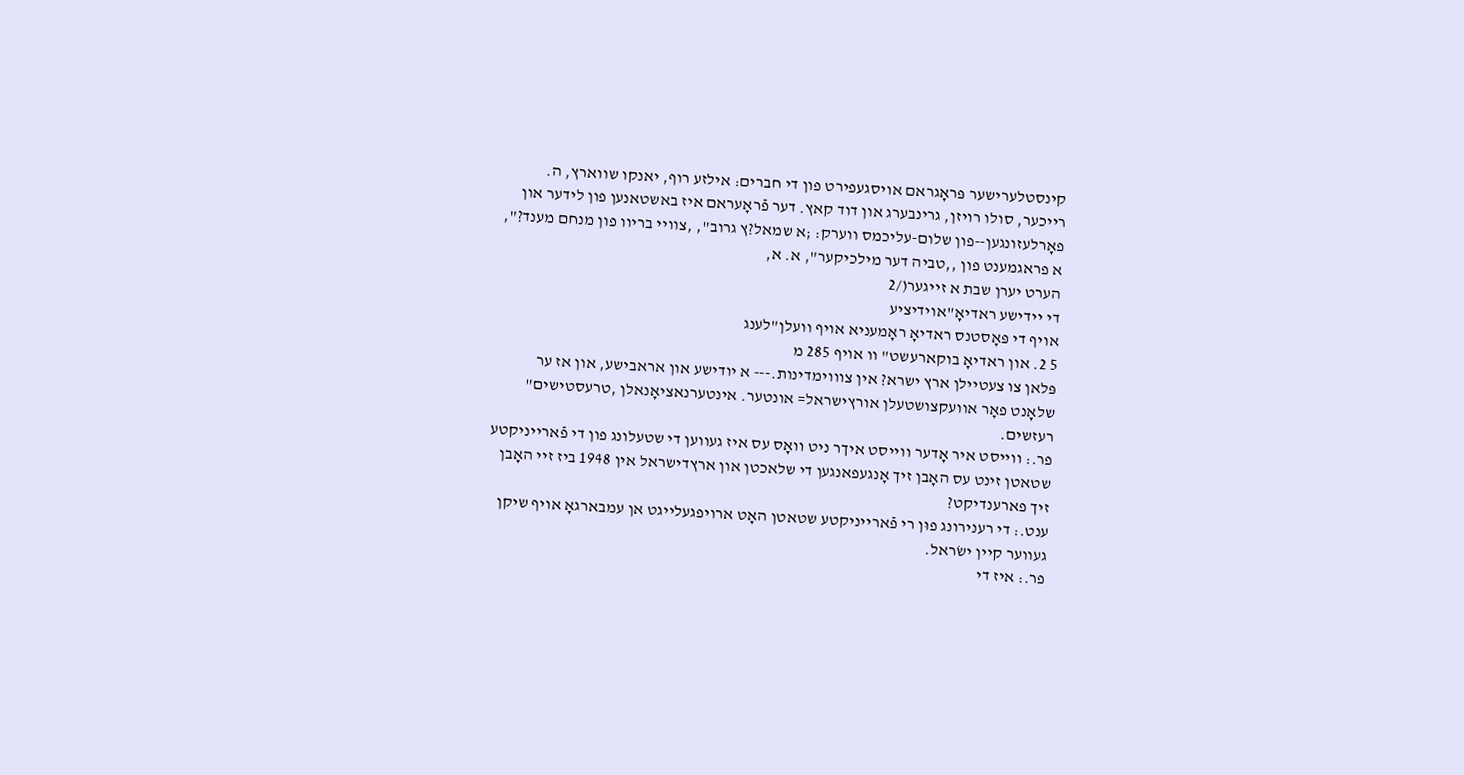קינסטלערישער פּראָגראם אויסגעפירט פון די חברים: אילזע רוף, יאנקו שווארץ, ה. רייכער, סולו רויזן, גרינבערג און דוד קאץ. דער פֿראָעראם איז באשטאנען פון לידער און פאָרלעזונגען--פון שלום-עליכמס ווערק: ;א שמאל?ץ גרוב", ,צוויי בריוו פון מנחם מענד?", א פראגמענט פון ,,טביה דער מילכיקער", א. א,
הערט יערן שבת א זייגער(/2
די יידישע ראדיאָ"אוידיציע
אויף די פּאָסטנס ראדיאָ ראָמעניא אויף וועלן"לענג
5 2. און ראדיאָ בוקארעשט" וו אויף 285 מ
פּלאן צו צעטיילן ארץ ישרא? אין צוווימדינות.--- א יודישע און אראבישע, און אז ער שלאָנט פאָר אוועקצושטעלן אורץישראל= אונטער. אינטערנאציאָנאלן ,טרעסטישים" רעזשים.
פר.: ווייסט איר אָדער ווייסט איךר ניט װאָס עס איז געווען די שטעלונג פון די פֿארייניקטע שטאטן זינט עס האָבן זיך אָנגעפאנגען די שלאכטן און ארץדישראל אין 1948 ביז זיי האָבן זיך פארענדיקט?
ענט.: די רענירונג פוּן רי פֿארייניקטע שטאטן האָט ארויפגעלייגט אן עמבארגאָ אויף שיקן געווער קיין ישׂראל.
פר.: איז די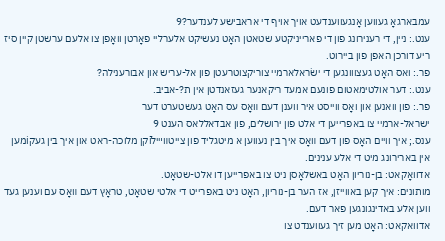עמבארגאָ געווען אָנגעווענדעט אויך אויף די אראבישע לענדער?9
ענט.: ניין, די רענירונג פון די פארייניקטע שטאטן האָט נעשיקט אלערליי פאָרטן וואָפן צו אלעם ערשטן קיין סיז ריע דורכן האפן פון ביירוט.
פר.: ואס האָט געצווונגען די ישׂראלארמיי צוריקצוטרעטן פון אל-עריש און אבורענילה?
ענט.: דער אולטימאטום פונעם אמעד ריקאנער געזאנדטן אין ת?-אביב.
פר.: פון וואנען און ואָס ווייסט איר ווענן דעם װאָס עס האָט געשטערט דער
ישראל-ארמיי צו באפרייען די אלט פון ירושלים, פון אבדאללאס הענט 9
ענס.; איך וויים האָס פון דעם װאָס איך בין נעווען א מיטגליד פון צייטװײילֿוקן מלוכה-ראט און איך בין געקוֹמען אין בארירונג מיט די אלע ענינים.
אדוואָקאט: בן-נוריון האָט באשלאָסן ניט צו באפרייען דו אלט-שטאָט.
מותונים: איך קען באווייזן, אז הער בן-נוריון, האָט ניט באפרייט די אלטי שטאָט, טראָץ דעם װאָס עם וענען געד ווען אלע באדינגונגען פאר דעם.
אדוואקאט: האָט מען זיך געווענדט צו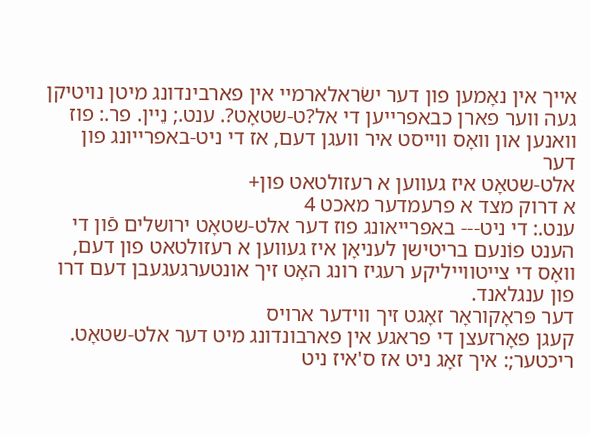אייך אין נאָמען פון דער ישׂראלארמיי אין פארבינדונג מיטן נויטיקן געה ווער פארן כבאפרייען די אל?ט-שטאָט?. ענט.; נֵיין. פר.: פוז וואנען און װאָס ווייסט איר וועגן דעם, אז די ניט-באפרייונג פון דער
אלט-שטאָט איז געווען א רעזולטאט פון+
א דרוק מצד א פרעמדער מאכט 4
ענט.: די ניט--- באפרייאונג פוז דער אלט-שטאָט ירושלים פֿון די הענט פוֹנעם בריטישן לעניאָן איז געווען א רעזולטאט פון דעם, וואָס די צייטווייליקע רעגיז רונג האָט זיך אונטערגעגעבן דעם דרו פון ענגלאנד.
דער פּראָקוראָר זאָגט זיך ווידער ארויס
קעגן פאָרזעצן די פראגע אין פארבונדונג מיט דער אלט-שטאָט.
ריכטער;: איך זאָג ניט אז ס'איז ניט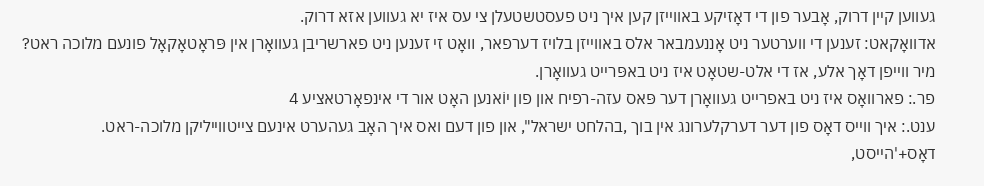געווען קיין דרוק, אָבער פון די דאָזיקע באווייזן קען איך ניט פעסטשטעלן צי עס איז יא געווען אזא דרוק.
אדוואָקאט: זענען די ווערטער ניט אָננעמבאר אלס באווייזן בלויז דערפאר, װאָט זי זענען ניט פארשריבן געוואָרן אין פּראָטאָקאָל פונעם מלוכה ראט? מיר ווייפן דאָך אלע, אז די אלט-שטאָט איז ניט באפּרייט געוואָרן.
פר.: פארוואָס איז ניט באפרייט געװאָרן דער פּאס עזה-רפיח און פון יוֹאנען האָט אור די אינפאָרטאציע 4
ענט.: איך ווייס דאָס פון דער דערקלערונג אין בוך ,בהלחט ישראל", און פון דעם ואס איך האָב געהערט אינעם צייטווייליקן מלוכה-ראט. דאָס+'הייסט,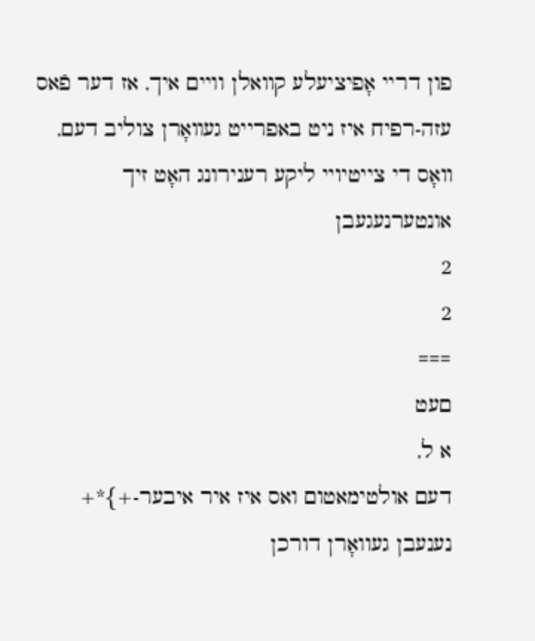פון דריי אָפיציעלע קוואלן וויים איך, אז דער פֿאס עזה-רפיח איז ניט באפרייט געװאָרן צוליב דעם, װאָס די צייטיויי ליקע רענירונג האָט זיך אונטערנעגעבן
2
2
===
םעט
א ל,
דעם אולטימאטום ואס איז איר איבער-+}*+
נענעבן געוואָרן דורכן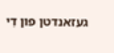געזאנדטן פון דִי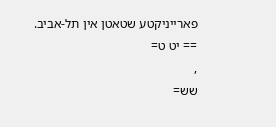פארייניקטע שטאטן אין תל-אביב.
== יט ט=
,
שש=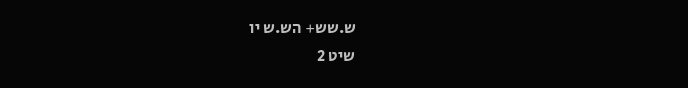ש.שש+ הש.ש יו
שיט 2